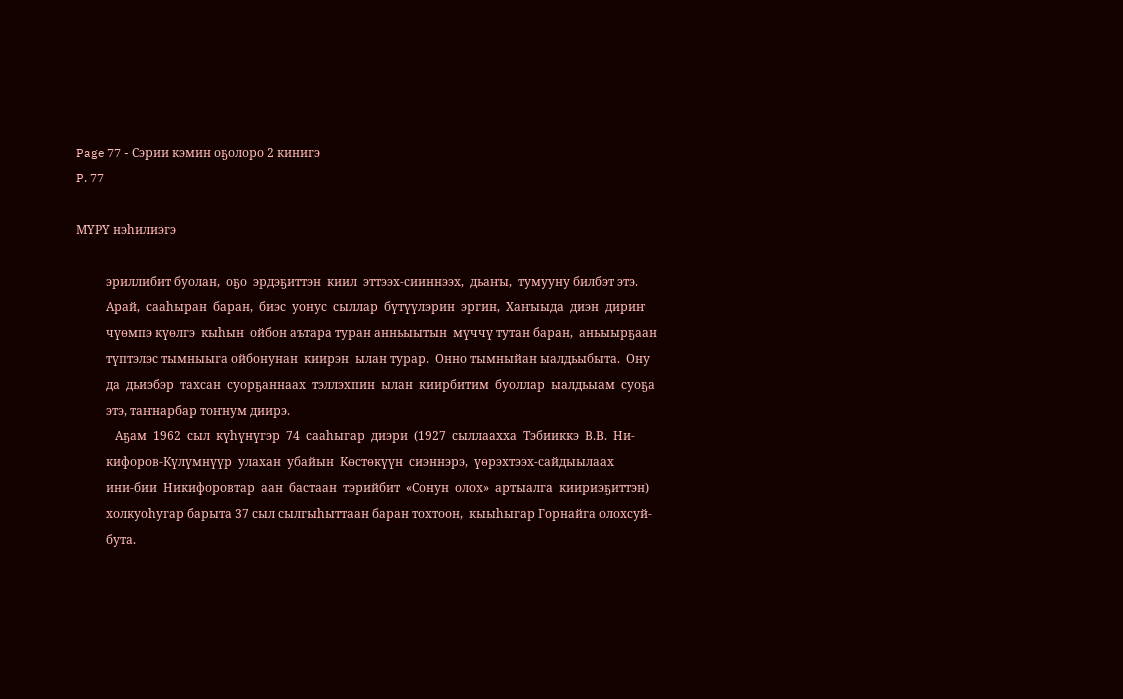Page 77 - Сэрии кэмин оҕолоро 2 кинигэ
P. 77

МҮРҮ нэһилиэгэ

          эриллибит буолан,  оҕо  эрдэҕиттэн  киил  эттээх-сииннээх,  дьаҥы,  тумууну билбэт этэ.
          Арай,  сааһыран  баран,  биэс  уонус  сыллар  бүтүүлэрин  эргин,  Хаҥыыда  диэн  дириҥ
          чүөмпэ күөлгэ  кыһын  ойбон аътара туран анньыытын  мүччү тутан баран,  аньыырҕаан
          түптэлэс тымныыга ойбонунан  киирэн  ылан турар.  Онно тымныйан ыалдьыбыта.  Ону
          да  дьиэбэр  тахсан  суорҕаннаах  тэллэхпин  ылан  киирбитим  буоллар  ыалдьыам  суоҕа
          этэ, таҥнарбар тоҥнум диирэ.
             Аҕам  1962  сыл  күһүнүгэр  74  сааһыгар  диэри  (1927  сыллаахха  Тэбииккэ  В.В.  Ни-
          кифоров-Күлүмнүүр  улахан  убайын  Көстөкүүн  сиэннэрэ,  үөрэхтээх-сайдыылаах
          ини-бии  Никифоровтар  аан  бастаан  тэрийбит  «Сонун  олох»  артыалга  киириэҕиттэн)
          холкуоһугар барыта 37 сыл сылгыһыттаан баран тохтоон,  кыыһыгар Горнайга олохсуй-
          бута.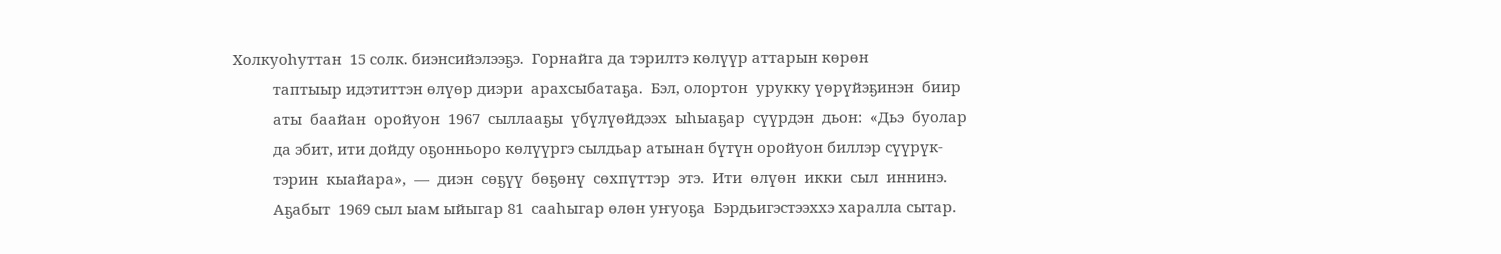Холкуоһуттан  15 солк. биэнсийэлээҕэ.  Горнайга да тэрилтэ көлүүр аттарын көрөн
          таптыыр идэтиттэн өлүөр диэри  арахсыбатаҕа.  Бэл, олортон  урукку үөрүйэҕинэн  биир
          аты  баайан  оройуон  1967  сыллааҕы  үбүлүөйдээх  ыһыаҕар  сүүрдэн  дьон:  «Дьэ  буолар
          да эбит, ити дойду оҕонньоро көлүүргэ сылдьар атынан бүтүн оройуон биллэр сүүрүк-
          тэрин  кыайара»,  —  диэн  сөҕүү  бөҕөнү  сөхпүттэр  этэ.  Ити  өлүөн  икки  сыл  иннинэ.
          Аҕабыт  1969 сыл ыам ыйыгар 81  сааһыгар өлөн уҥуоҕа  Бэрдьигэстээххэ харалла сытар.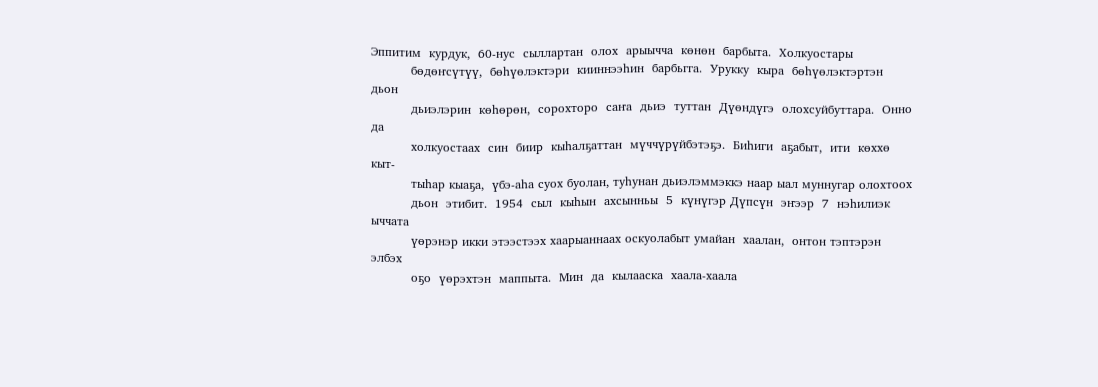Эппитим  курдук,  60-нус  сыллартан  олох  арыычча  көнөн  барбыта.  Холкуостары
          бөдөҥсүтүү,  бөһүөлэктэри  кииннээһин  барбьгга.  Урукку  кыра  бөһүөлэктэртэн  дьон
          дьиэлэрин  көһөрөн,  сорохторо  саҥа  дьиэ  туттан  Дүөндүгэ  олохсуйбуттара.  Онно  да
          холкуостаах  син  биир  кыһалҕаттан  мүччүрүйбэтэҕэ.  Биһиги  аҕабыт,  ити  көххө  кыт-
          тыһар кыаҕа,  үбэ-аһа суох буолан, туһунан дьиэлэммэккэ наар ыал муннугар олохтоох
          дьон  этибит.  1954  сыл  кыһын  ахсынньы  5  күнүгэр Дүпсүн  эҥээр  7  нэһилиэк  ыччата
          үөрэнэр икки этээстээх хаарыаннаах оскуолабыт умайан  хаалан,  онтон тэптэрэн элбэх
          оҕо  үөрэхтэн  маппыта.  Мин  да  кылааска  хаала-хаала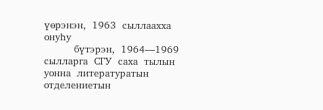үөрэнэн,  1963  сыллаахха  онуһу
          бүтэрэн,  1964—1969  сылларга  СГУ  саха  тылын  уонна  литературатын  отделениетын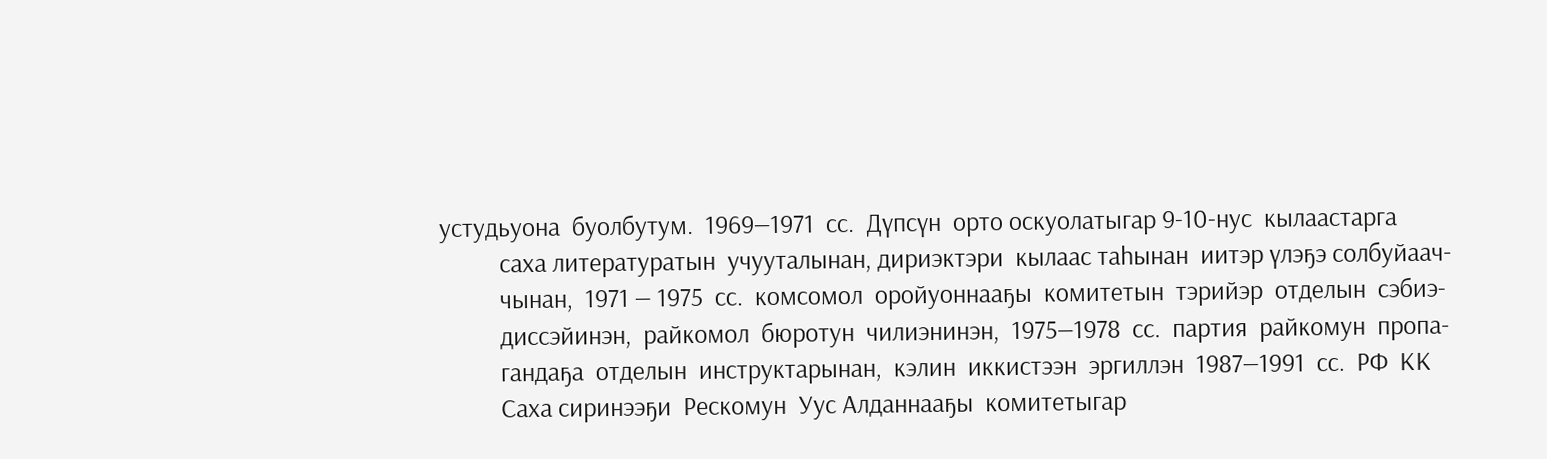устудьуона  буолбутум.  1969—1971  сс.  Дүпсүн  орто оскуолатыгар 9-10-нус  кылаастарга
          саха литературатын  учууталынан, дириэктэри  кылаас таһынан  иитэр үлэҕэ солбуйаач-
          чынан,  1971 — 1975  сс.  комсомол  оройуоннааҕы  комитетын  тэрийэр  отделын  сэбиэ-
          диссэйинэн,  райкомол  бюротун  чилиэнинэн,  1975—1978  сс.  партия  райкомун  пропа-
          гандаҕа  отделын  инструктарынан,  кэлин  иккистээн  эргиллэн  1987—1991  сс.  РФ  КК
          Саха сиринээҕи  Рескомун  Уус Алданнааҕы  комитетыгар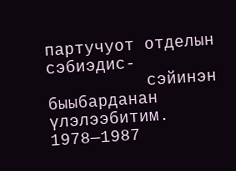партучуот отделын  сэбиэдис-
          сэйинэн быыбарданан үлэлээбитим.  1978—1987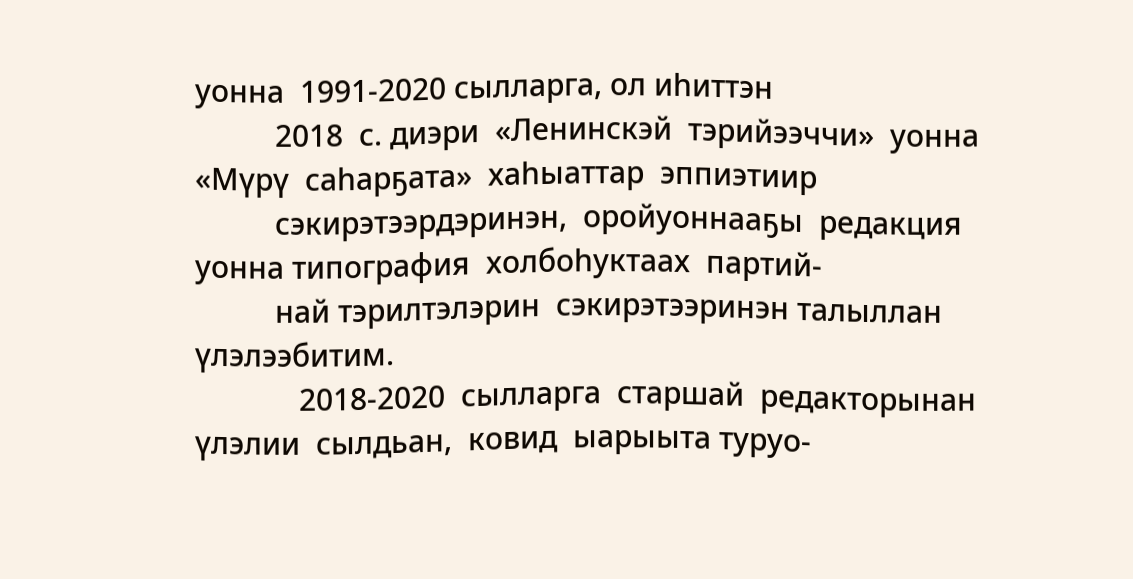уонна  1991-2020 сылларга, ол иһиттэн
          2018  с. диэри  «Ленинскэй  тэрийээччи»  уонна  «Мүрү  саһарҕата»  хаһыаттар  эппиэтиир
          сэкирэтээрдэринэн,  оройуоннааҕы  редакция  уонна типография  холбоһуктаах  партий-
          най тэрилтэлэрин  сэкирэтээринэн талыллан  үлэлээбитим.
             2018-2020  сылларга  старшай  редакторынан  үлэлии  сылдьан,  ковид  ыарыыта туруо-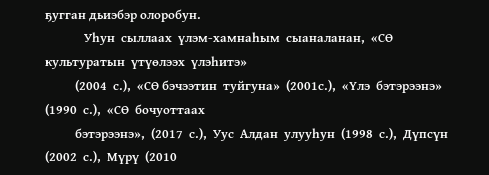ҕугган дьиэбэр олоробун.
             Уһун  сыллаах  үлэм-хамнаһым  сыаналанан,  «СӨ  культуратын  үтүөлээх  үлэһитэ»
          (2004  с.),  «СӨ бэчээтин  туйгуна»  (2001с.),  «Үлэ  бэтэрээнэ»  (1990  с.),  «СӨ  бочуоттаах
          бэтэрээнэ»,  (2017  с.),  Уус  Алдан  улууһун  (1998  с.),  Дүпсүн  (2002  с.),  Мүрү  (2010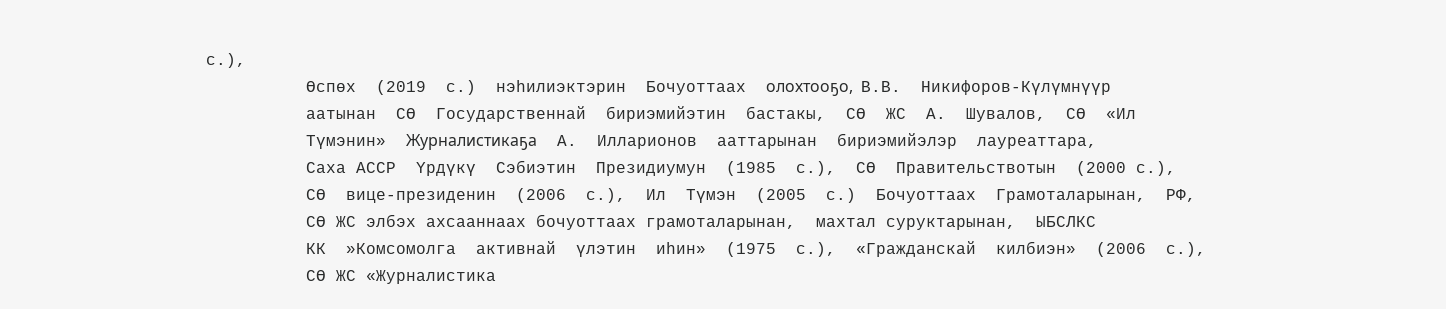с.),
          Өспөх  (2019  с.)  нэһилиэктэрин  Бочуоттаах  олохтооҕо,  В.В.  Никифоров-Күлүмнүүр
          аатынан  СӨ  Государственнай  бириэмийэтин  бастакы,  СӨ  ЖС  А.  Шувалов,  СӨ  «Ил
          Түмэнин»  Журналистикаҕа  А.  Илларионов  ааттарынан  бириэмийэлэр  лауреаттара,
          Саха АССР  Үрдүкү  Сэбиэтин  Президиумун  (1985  с.),  СӨ  Правительствотын  (2000 с.),
          СӨ  вице-президенин  (2006  с.),  Ил  Түмэн  (2005  с.)  Бочуоттаах  Грамоталарынан,  РФ,
          СӨ ЖС элбэх ахсааннаах бочуоттаах грамоталарынан,  махтал суруктарынан,  ЫБСЛКС
          КК  »Комсомолга  активнай  үлэтин  иһин»  (1975  с.),  «Гражданскай  килбиэн»  (2006  с.),
          СӨ ЖС «Журналистика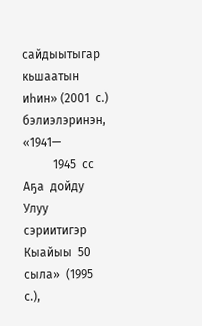сайдыытыгар кьшаатын иһин» (2001  с.) бэлиэлэринэн,  «1941—
          1945  сс  Аҕа  дойду  Улуу  сэриитигэр  Кыайыы  50  сыла»  (1995  с.),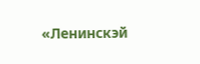«Ленинскэй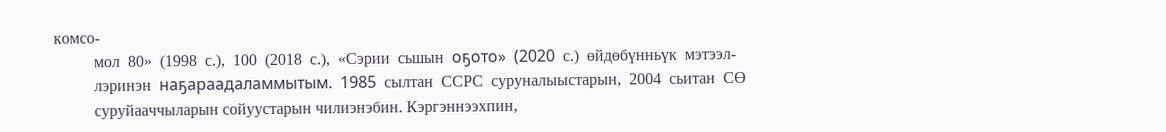комсо-
          мол  80»  (1998  с.),  100  (2018  с.),  «Сэрии  сьшын  оҕото»  (2020  с.)  өйдөбүнньүк  мэтээл-
          лэринэн  наҕараадаламмытым.  1985  сылтан  ССРС  суруналыыстарын,  2004  сьитан  СӨ
          суруйааччыларын сойуустарын чилиэнэбин. Кэргэннээхпин,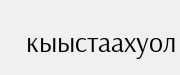кыыстаахуол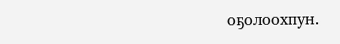оҕолоохпун.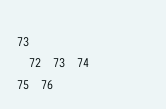73
   72   73   74   75   76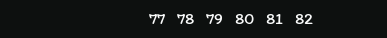77   78   79   80   81   82